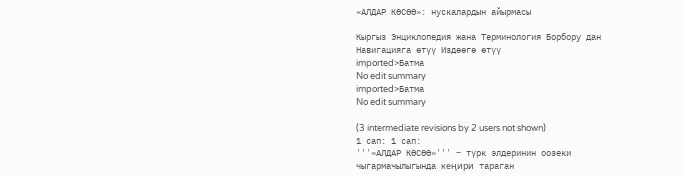«АЛДАР КӨСӨӨ»: нускалардын айырмасы

Кыргыз Энциклопедия жана Терминология Борбору дан
Навигацияга өтүү Издөөгө өтүү
imported>Батма
No edit summary
imported>Батма
No edit summary

(3 intermediate revisions by 2 users not shown)
1 сап: 1 сап:
'''«АЛДАР КӨСӨӨ»''' ‒ түрк элдеринин оозеки чыгармачылыгында кеӊири тараган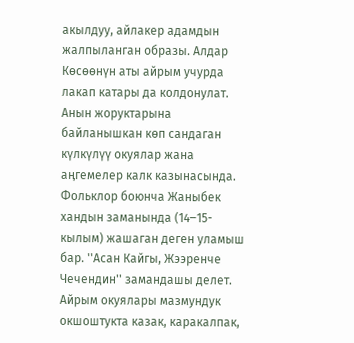акылдуу, айлакер адамдын жалпыланган образы. Алдар Көсөөнүн аты айрым учурда лакап катары да колдонулат. Анын жоруктарына байланышкан көп сандаган күлкүлүү окуялар жана аӊгемелер калк казынасында. Фольклор боюнча Жаныбек хандын заманында (14‒15-кылым) жашаган деген уламыш бар. ''Асан Кайгы, Жээренче Чечендин'' замандашы делет. Айрым окуялары мазмундук окшоштукта казак, каракалпак,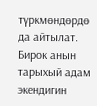түркмөндөрдө да айтылат. Бирок анын тарыхый адам экендигин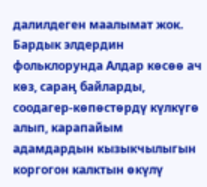далилдеген маалымат жок. Бардык элдердин фольклорунда Алдар көсөө ач көз, сараӊ байларды, соодагер-көпөстөрдү күлкүгө алып, карапайым адамдардын кызыкчылыгын коргогон калктын өкүлү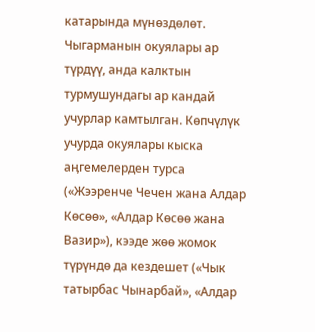катарында мүнөздөлөт. Чыгарманын окуялары ар түрдүү, анда калктын турмушундагы ар кандай учурлар камтылган. Көпчүлүк учурда окуялары кыска аӊгемелерден турса («Жээренче Чечен жана Алдар Көсөө», «Алдар Көсөө жана Вазир»), кээде жөө жомок түрүндө да кездешет («Чык татырбас Чынарбай», «Алдар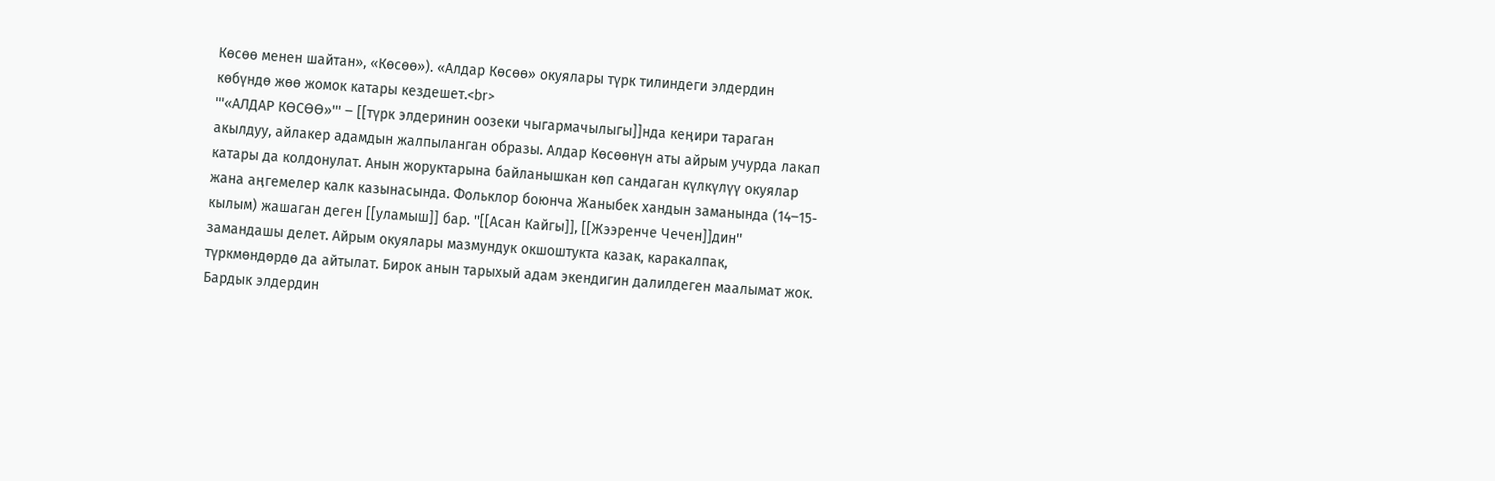Көсөө менен шайтан», «Көсөө»). «Алдар Көсөө» окуялары түрк тилиндеги элдердин көбүндө жөө жомок катары кездешет.<br>
'''«АЛДАР КӨСӨӨ»''' ‒ [[түрк элдеринин оозеки чыгармачылыгы]]нда кеӊири тараган акылдуу, айлакер адамдын жалпыланган образы. Алдар Көсөөнүн аты айрым учурда лакап катары да колдонулат. Анын жоруктарына байланышкан көп сандаган күлкүлүү окуялар жана аӊгемелер калк казынасында. Фольклор боюнча Жаныбек хандын заманында (14‒15-кылым) жашаган деген [[уламыш]] бар. ''[[Асан Кайгы]], [[Жээренче Чечен]]дин'' замандашы делет. Айрым окуялары мазмундук окшоштукта казак, каракалпак, түркмөндөрдө да айтылат. Бирок анын тарыхый адам экендигин далилдеген маалымат жок. Бардык элдердин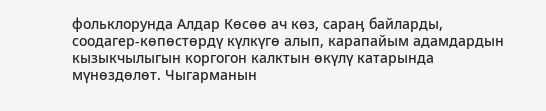фольклорунда Алдар Көсөө ач көз, сараӊ байларды, соодагер-көпөстөрдү күлкүгө алып, карапайым адамдардын кызыкчылыгын коргогон калктын өкүлү катарында мүнөздөлөт. Чыгарманын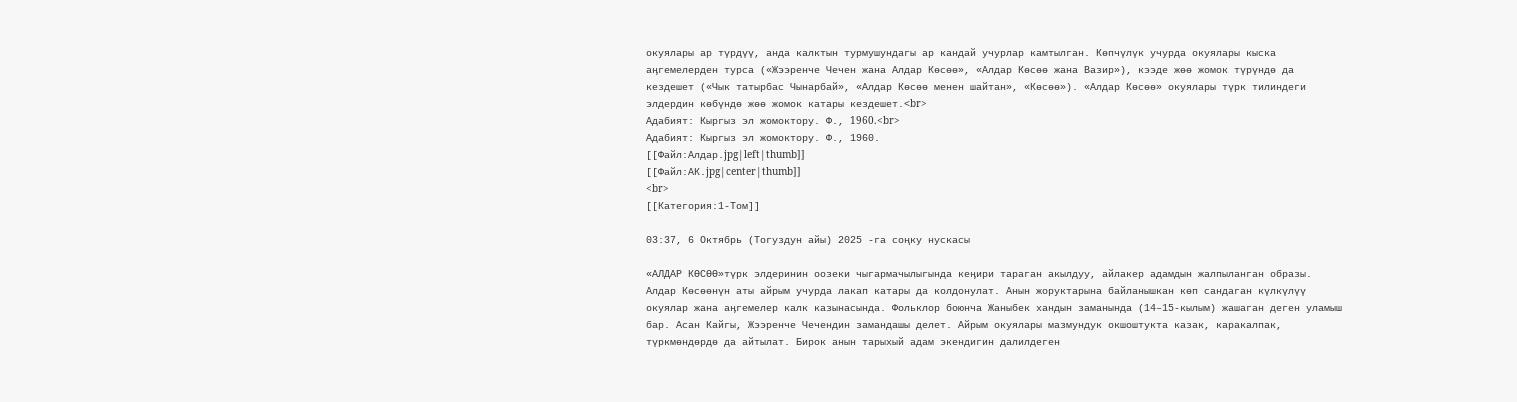окуялары ар түрдүү, анда калктын турмушундагы ар кандай учурлар камтылган. Көпчүлүк учурда окуялары кыска аӊгемелерден турса («Жээренче Чечен жана Алдар Көсөө», «Алдар Көсөө жана Вазир»), кээде жөө жомок түрүндө да кездешет («Чык татырбас Чынарбай», «Алдар Көсөө менен шайтан», «Көсөө»). «Алдар Көсөө» окуялары түрк тилиндеги элдердин көбүндө жөө жомок катары кездешет.<br>
Адабият: Кыргыз эл жомоктору. Ф., 1960.<br>
Адабият: Кыргыз эл жомоктору. Ф., 1960.
[[Файл:Алдар.jpg|left|thumb]]
[[Файл:АК.jpg|center|thumb]]
<br>
[[Категория:1-Том]]

03:37, 6 Октябрь (Тогуздун айы) 2025 -га соңку нускасы

«АЛДАР КӨСӨӨ»түрк элдеринин оозеки чыгармачылыгында кеӊири тараган акылдуу, айлакер адамдын жалпыланган образы. Алдар Көсөөнүн аты айрым учурда лакап катары да колдонулат. Анын жоруктарына байланышкан көп сандаган күлкүлүү окуялар жана аӊгемелер калк казынасында. Фольклор боюнча Жаныбек хандын заманында (14‒15-кылым) жашаган деген уламыш бар. Асан Кайгы, Жээренче Чечендин замандашы делет. Айрым окуялары мазмундук окшоштукта казак, каракалпак, түркмөндөрдө да айтылат. Бирок анын тарыхый адам экендигин далилдеген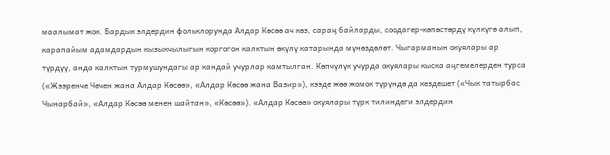маалымат жок. Бардык элдердин фольклорунда Алдар Көсөө ач көз, сараӊ байларды, соодагер-көпөстөрдү күлкүгө алып, карапайым адамдардын кызыкчылыгын коргогон калктын өкүлү катарында мүнөздөлөт. Чыгарманын окуялары ар түрдүү, анда калктын турмушундагы ар кандай учурлар камтылган. Көпчүлүк учурда окуялары кыска аӊгемелерден турса («Жээренче Чечен жана Алдар Көсөө», «Алдар Көсөө жана Вазир»), кээде жөө жомок түрүндө да кездешет («Чык татырбас Чынарбай», «Алдар Көсөө менен шайтан», «Көсөө»). «Алдар Көсөө» окуялары түрк тилиндеги элдердин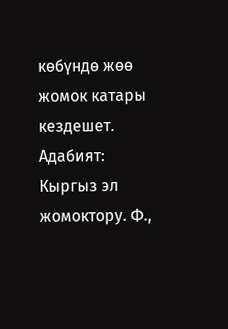көбүндө жөө жомок катары кездешет.
Адабият: Кыргыз эл жомоктору. Ф.,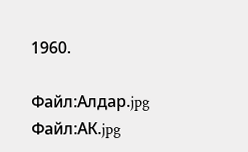1960.

Файл:Алдар.jpg
Файл:АК.jpg